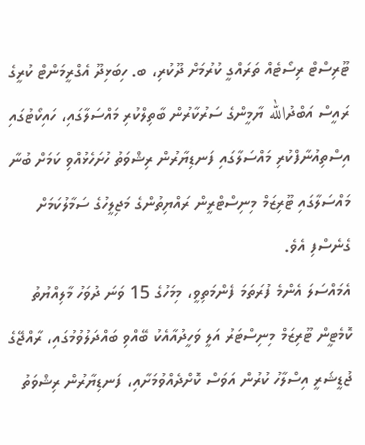ޓޫރިސްޓް ރިސޯޓެއް ތަރައްގީ ކުރުމަށް ދޫކުރި، ބ. ހިބަޅިދޫ އެގްރީމަންޓް ކުރީގެ ރައީސް އަބްދުالله ޔާމީންގެ ސަރުކާރުން ބާތިލްކުރި މައްސަލާގައި، ހައިކޯޓުގައި އިސްތިއުނާފްކުރި މައްސަލާގައި ފަނޑިޔާރުން ރިޝްވަތު ހުށަހެޅުއްވި ކަމަށް ބުނާ މައްސަލާގައި ޓޫރިޒަމް މިނިސްޓްރީން ރައްޔިތުންގެ މަޖިލީހުގެ ސަމާލުކަމަށް ގެނެސްފި އެވެ.
އެމައްސަލަ އެންމެ ފުރަތަމަ ފެންމަތިވީ، މިމަހުގެ 15 ވަނަ ދުވަހު މާލިއްޔުތު ކޮމެޓީން ޓޫރިޒަމް މިނިސްޓަރު އަލީ ވަހީދުއާއެކު ބޭއްވި ބައްދަލުވުމުގައި، ރާއްޖޭގެ ޖުޑީޝަރީ އިސްލާހު ކުރުން އަވަސް ކޮށްދެއްވުމަށާއި، ފަނޑިޔާރުން ރިޝްވަތު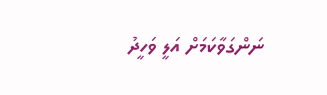ނަންގަވާކަމަށް އަލީ ވަހީދު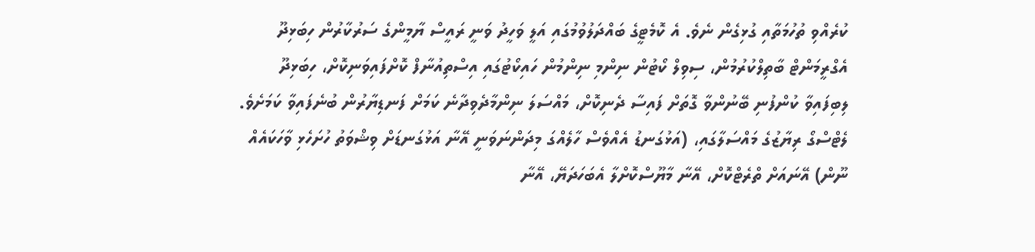ކުރެއްވި ތުހުމަތާއި ގުޅިގެން ނެވެ. އެ ކޮމެޓީގެ ބައްދަލުވުމުގައި އަލީ ވަހީދު ވަނީ ރައީސް ޔާމީންގެ ސަރުކާރުން ހިބަޅިދޫ އެގްރީމަންޓް ބާތިލްކުރުމުން، ސިވިލް ކޯޓުން ނިންމި ނިންމުން ހައިކޯޓުގައި އިސްތިއުނާފް ކޮށްފައިވަނިކޮށް، ހިބަޅިދޫ ލިބިފައިވާ ކުންފުނި ބޭނުންވާ ގޮތަށް ފައިސާ ދެނިކޮށް، މައްސަލަ ނިންމާދެވިދާނެ ކަމަށް ފަނޑިޔާރުން ބުނެފައިވާ ކަމަށެވެ.
ލެޓްސްގޯ ރިޔާޒުގެ މައްސަލާގައި، (އަޅުގަނޑު އެއްވެސް ހާލެއްގަ މިދަންނަވަނީ އޭނާ އަޅުގަނޑަށް ވިޝްވަތު ހުށަހެޅި ވާހަކައެއް ނޫން) އޭނައަށް ތްރެޓްކޮށް، އޭނާ މާޔޫސްކޮށްލާ އެބަހަދަޔޭ، އޭނާ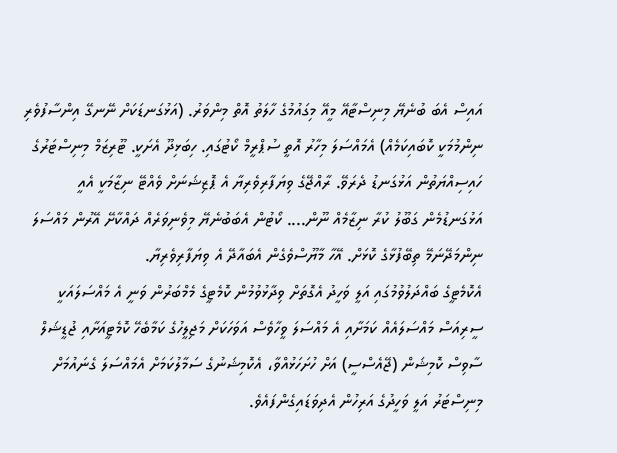އައިސް އެބަ ބުނެޔޭ މިނިސްޓާއޭ މީއޭ މިގައުމުގެ ހާލަތު އޮތް މިންވަރު. (އަޅުގަނޑަކަށް ނޭނގޭ އިންސާފުވެރި ނިންމުމަކީ ކޮބައިކަމެއް) އެމައްސަލަ މިހާރު އޮތީ ސުޕްރީމް ކޯޓުގައި. ހިބަޅިދޫ އެށަކީ. ޓޫރިޒަމް މިނިސްޓަރުގެ ހައިސިއްޔަތުން އަޅުގަނޑު ދެރަވޭ. ރާއްޖޭގެ ވިޔަފާރިވެރިޔާ އެ ޕޮޒިޝަނަށް ވެއްޓޭ ނިޒާމަކީ އެއީ އަޅުގަނޑުމެން ގަބޫލު ކުރާ ނިޒާމެއް ނޫން.... ކޯޓުން އެބަބުނެޔޭ މިވެނިވަރެއް ދައްކާށޭ އޭރުން މައްސަލަ ނިންމަދޭނަމޭ ތިބޭފުޅާގެ ކޮޅަށް. އޭހާ މާޔޫސްވެގެން އެބައާދޭ އެ ވިޔަފާރިވެރިޔާ.
އެކޮމެޓީގެ ބައްދަލުވުމުގައި އަލީ ވަހީދު އެގޮތަށް ވިދާޅުވުމުން ކޮމެޓީގެ މެމްބަރުން ވަނީ އެ މައްސަލައަކީ ސީރިއަސް މައްސަލައެއް ކަމަށާއި އެ މައްސަލަ ވީހާވެސް އަވަހަކަށް މަޖިލީހުގެ ކަމާބެހޭ ކޮމެޓީއަށާއި ޖުޑީޝަލް ސާވިސް ކޮމިޝަން (ޖޭއެސްސީ) އަށް ހުށަހަޅުއްވާ، އެކޮމިޝަނުގެ ސަމާލުކަމަށް އެމައްސަލަ ގެނައުމަށް މިނިސްޓަރު އަލީ ވަހީދުގެ އަރިހުން އެދިވަޑައިގެންފައެވެ.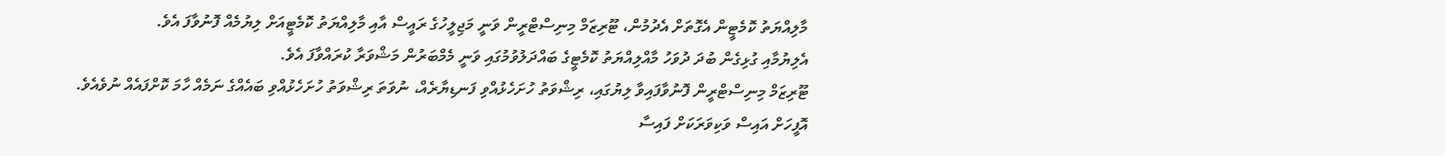މާލިއްޔަތު ކޮމެޓީން އެގޮތަށް އެދުމުން، ޓޫރިޒަމް މިނިސްޓްރީން ވަނީ މަޖިލީހުގެ ރައީސް އާއި މާލިއްޔަތު ކޮމެޓީއަށް ލިޔުމެއް ފޮނުވާފަ އެވެ.
އެލިޔުމާއި ގުޅިގެން ބުދަ ދުވަހު މާއްލިއްޔަތު ކޮމެޓީގެ ބައްދަލުވުމުގައި ވަނީ މެމްބަރުން މަޝްވަރާ ކުރައްވާފަ އެވެ.
ޓޫރިޒަމް މިނިސްޓްރީން ފޮނުވާފައިވާ ލިޔުގައި، ރިޝްވަތު ހުށަހެޅުއްވި ފަނޑިޔާރެއް، ނުވަތަ ރިޝްވަތު ހުށަހެޅުއްވި ބައެއްގެ ނަމެއް ހާމަ ކޮށްފައެއް ނުވެއެވެ.
އޮފީހަށް އައިސް ވަކިވަރަކަށް ފައިސާ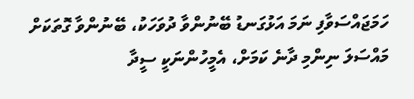ހަމަޖައްސަވާފި ނަމަ އަޅުގަނޑު ބޭނުންވާ ދުވަހަކު، ބޭނުންވާ ގޮތަކަށް މައްސަލަ ނިންމި ދާނެ ކަމަށް، އެމީހުންނަކީ ސީދާ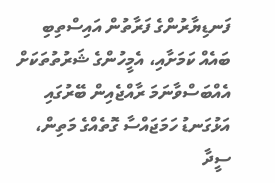ފަނޑިޔާރުންގެ ފަރާތުން އައިސްތިބި ބައެއް ކަމަށާއި، އެމީހުންގެ ޝަރުތުތަކަށް އެއްބަސްވާނަމަ ރާއްޖެއިން ބޭރުގައި އަޅުގަނޑު ހަމަޖައްސާ ގޮތެއްގެ މަތިން، ސީދާ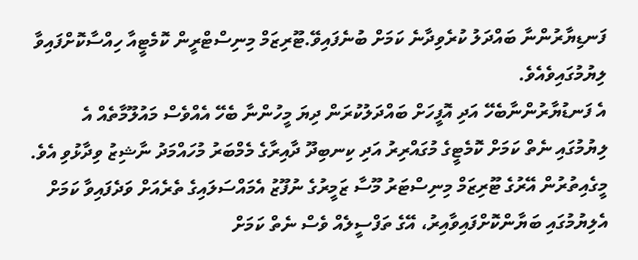ފަނޑިޔާރުންނާ ބައްދަލު ކުރެވިދާނެ ކަމަށް ބުނެފައިވޭ.ޓޫރިޒަމް މިނިސްޓްރީން ކޮމެޓީއާ ހިއްސާކޮށްފައިވާ ލިޔުމުގައިވެއެވެ.
އެ ފަނޑުޔާރުންނާބެހޭ އަދި އޮފީހަށް ބައްދަލުކުރަން ދިޔަ މީހުންނާ ބެހޭ އެއްވެސް މައުލޫމާތެއް އެ ލިޔުމުގައި ނެތް ކަމަށް ކޮމެޓީގެ މުގައްރިރު އަދި ކިނބިދޫ ދާއިރާގެ މެމްބަރު މުހައްމަދު ނާޝިޒު ވިދާޅުވި އެވެ.
މީގެއިތުރުން އޭރުގެ ޓޫރިޒަމް މިނިސްޓަރު މޫސާ ޒަމީރުގެ ނުފޫޒު އެމައްސަލައިގެ ތެރެއަށް ވަދެފައިވާ ކަމަށް އެލިޔުމުގައި ބަޔާންކޮށްފައިވާއިރު، އޭގެ ތަފްސީލެއް ވެސް ނެތް ކަމަށް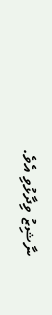ނާޝިޒު ވިދާޅުވި އެވެ.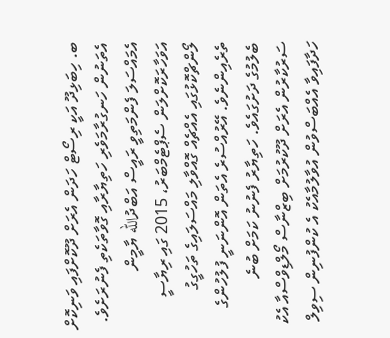ބ. ހިބަޅިދޫ އަކީ ރިސޯޓް ހަދަން އެރަށް ދޫކޮށްފައި ވަނިކޮށް އެތަނުން ހަނގުރާމަވެރި ހަތިޔާރާއި ގޮވާތަކެތި ފެނުރަށެވެ. އެމައްސަލަ ފެންމަތިވީ ރައީސް އަބްދުالله ޔާމީން އަވަހާރަކޮށްލަން ސެޕްޓެމްބަރު، 2015 ގައި ރިޔާސީ ލޯންޗްކޮޅުގައި އެއްޗެއް ގޮއްވާލި މައްސަލައިގެ ތަހުގީގު ތެރެއިންނެވެ. އޭރުއްސުރެ އެތަން އޮންނަނީ ފުލުހުންގެ ބެލުމުގެ ދަށުގައެވެ. ހަތިޔާރު ފެނުނު ކަމަށް ބުނެ ސަރުކާރުން އެރަށް ދޫކުރުމަށް ބިޒްނާސް މޯލްޑިވްސްއާ އެކު ހަދާފައިވާ އެއްބަސްވުން އުވާލުމާއެކު އެ ކުންފުނިން ސިވިލް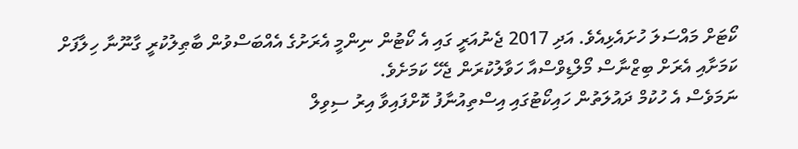ކޯޓަށް މައްސަލަ ހުށައެޅިއެވެ. އަދި 2017 ޖެނުއަރީ ގައި އެ ކޯޓުން ނިންމީ އެރަށުގެ އެއްބަސްވުން ބާޠިލުކުރީ ގާނޫނާ ހިލާފަށް ކަމަށާއި އެރަށް ބިޒްނާސް މޯލްޑިވްސްއާ ހަވާލުކުރަން ޖެހޭ ކަމަށެވެ.
ނަމަވެސް އެ ހުކުމް ދައުލަތުން ހައިކޯޓުގައި އިސްތިއުނާފު ކޮށްފައިވާ އިރު ސިވިލް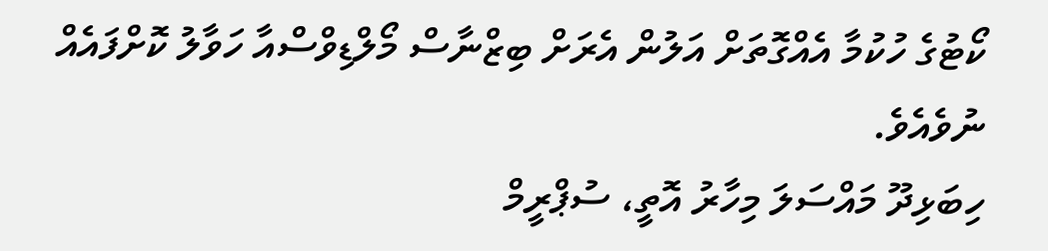ކޯޓުގެ ހުކުމާ އެއްގޮތަށް އަލުން އެރަށް ބިޒްނާސް މޯލްޑިވްސްއާ ހަވާލު ކޮށްފައެއް ނުވެއެވެ.
ހިބަޅިދޫ މައްސަލަ މިހާރު އޮތީ، ސުޕްރީމް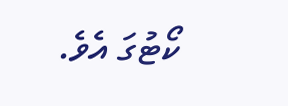ކޯޓުގަ އެވެ.